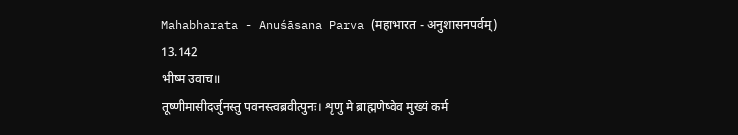Mahabharata - Anuśāsana Parva (महाभारत - अनुशासनपर्वम्)
13.142
भीष्म उवाच॥
तूष्णीमासीदर्जुनस्तु पवनस्त्वब्रवीत्पुनः। शृणु मे ब्राह्मणेष्वेव मुख्यं कर्म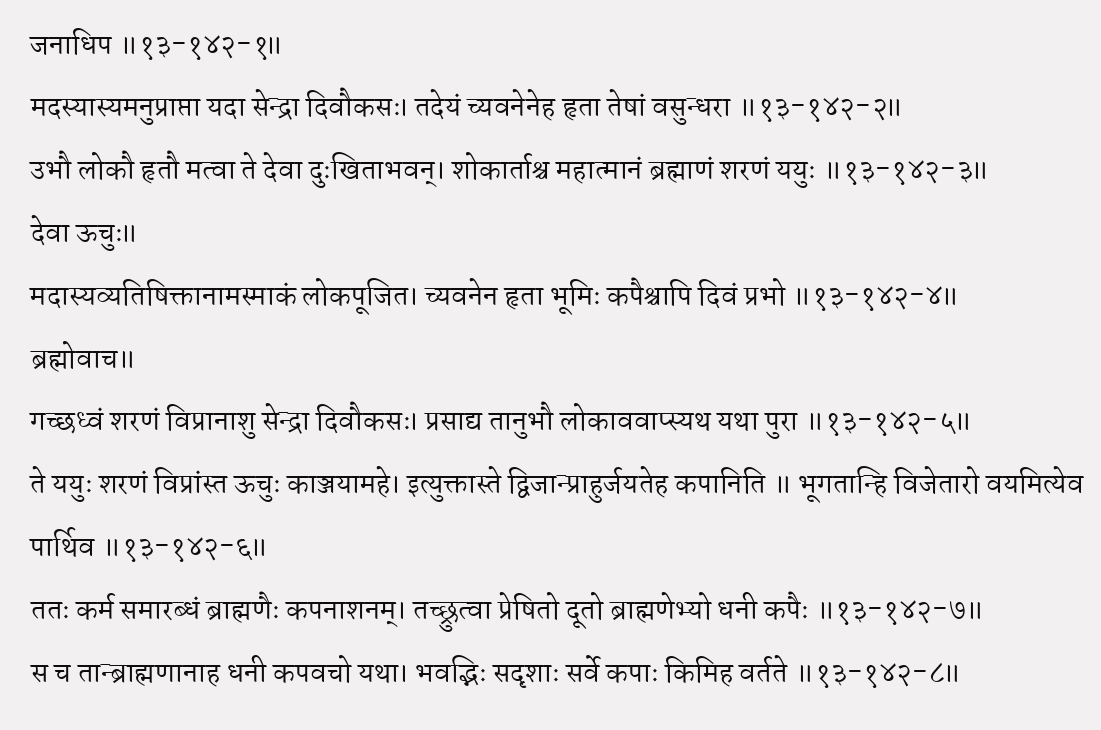जनाधिप ॥१३-१४२-१॥
मदस्यास्यमनुप्राप्ता यदा सेन्द्रा दिवौकसः। तदेयं च्यवनेनेह हृता तेषां वसुन्धरा ॥१३-१४२-२॥
उभौ लोकौ हृतौ मत्वा ते देवा दुःखिताभवन्। शोकार्ताश्च महात्मानं ब्रह्माणं शरणं ययुः ॥१३-१४२-३॥
देवा ऊचुः॥
मदास्यव्यतिषिक्तानामस्माकं लोकपूजित। च्यवनेन हृता भूमिः कपैश्चापि दिवं प्रभो ॥१३-१४२-४॥
ब्रह्मोवाच॥
गच्छध्वं शरणं विप्रानाशु सेन्द्रा दिवौकसः। प्रसाद्य तानुभौ लोकाववाप्स्यथ यथा पुरा ॥१३-१४२-५॥
ते ययुः शरणं विप्रांस्त ऊचुः काञ्जयामहे। इत्युक्तास्ते द्विजान्प्राहुर्जयतेह कपानिति ॥ भूगतान्हि विजेतारो वयमित्येव पार्थिव ॥१३-१४२-६॥
ततः कर्म समारब्धं ब्राह्मणैः कपनाशनम्। तच्छ्रुत्वा प्रेषितो दूतो ब्राह्मणेभ्यो धनी कपैः ॥१३-१४२-७॥
स च तान्ब्राह्मणानाह धनी कपवचो यथा। भवद्भिः सदृशाः सर्वे कपाः किमिह वर्तते ॥१३-१४२-८॥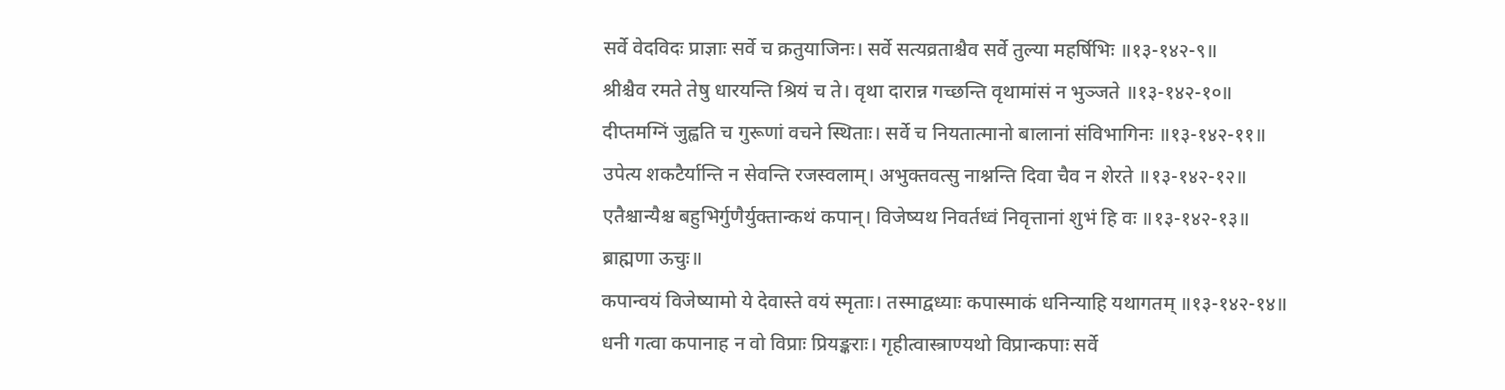सर्वे वेदविदः प्राज्ञाः सर्वे च क्रतुयाजिनः। सर्वे सत्यव्रताश्चैव सर्वे तुल्या महर्षिभिः ॥१३-१४२-९॥
श्रीश्चैव रमते तेषु धारयन्ति श्रियं च ते। वृथा दारान्न गच्छन्ति वृथामांसं न भुञ्जते ॥१३-१४२-१०॥
दीप्तमग्निं जुह्वति च गुरूणां वचने स्थिताः। सर्वे च नियतात्मानो बालानां संविभागिनः ॥१३-१४२-११॥
उपेत्य शकटैर्यान्ति न सेवन्ति रजस्वलाम्। अभुक्तवत्सु नाश्नन्ति दिवा चैव न शेरते ॥१३-१४२-१२॥
एतैश्चान्यैश्च बहुभिर्गुणैर्युक्तान्कथं कपान्। विजेष्यथ निवर्तध्वं निवृत्तानां शुभं हि वः ॥१३-१४२-१३॥
ब्राह्मणा ऊचुः॥
कपान्वयं विजेष्यामो ये देवास्ते वयं स्मृताः। तस्माद्वध्याः कपास्माकं धनिन्याहि यथागतम् ॥१३-१४२-१४॥
धनी गत्वा कपानाह न वो विप्राः प्रियङ्कराः। गृहीत्वास्त्राण्यथो विप्रान्कपाः सर्वे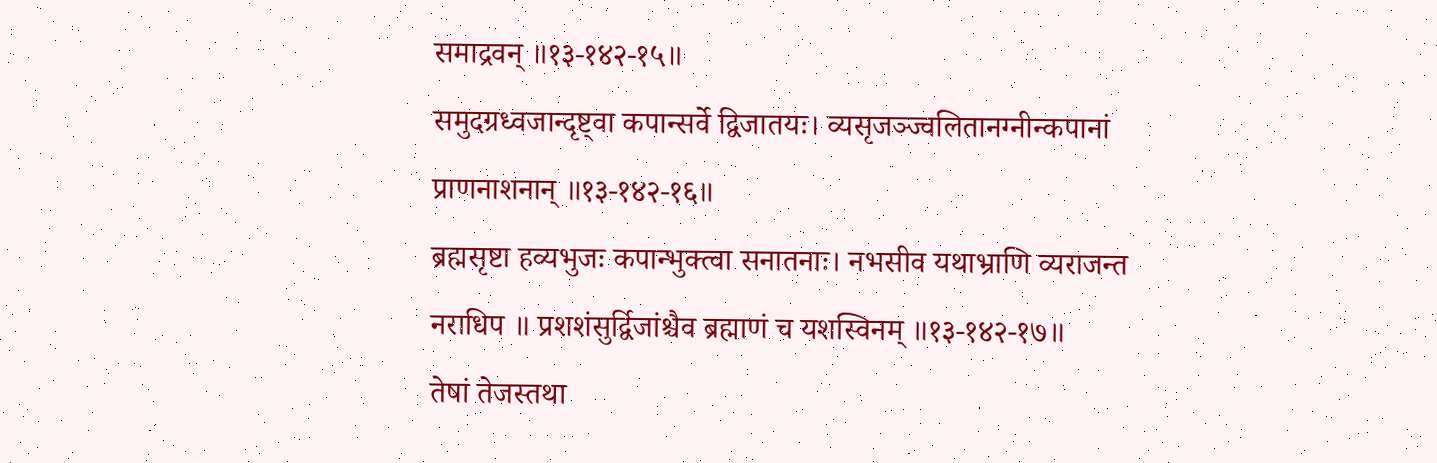समाद्रवन् ॥१३-१४२-१५॥
समुदग्रध्वजान्दृष्ट्वा कपान्सर्वे द्विजातयः। व्यसृजञ्ज्वलितानग्नीन्कपानां प्राणनाशनान् ॥१३-१४२-१६॥
ब्रह्मसृष्टा हव्यभुजः कपान्भुक्त्वा सनातनाः। नभसीव यथाभ्राणि व्यराजन्त नराधिप ॥ प्रशशंसुर्द्विजांश्चैव ब्रह्माणं च यशस्विनम् ॥१३-१४२-१७॥
तेषां तेजस्तथा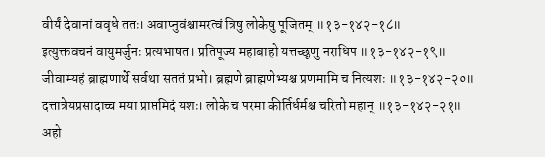वीर्यं देवानां ववृधे ततः। अवाप्नुवंश्चामरत्वं त्रिषु लोकेषु पूजितम् ॥१३-१४२-१८॥
इत्युक्तवचनं वायुमर्जुनः प्रत्यभाषत। प्रतिपूज्य महाबाहो यत्तच्छृणु नराधिप ॥१३-१४२-१९॥
जीवाम्यहं ब्राह्मणार्थे सर्वथा सततं प्रभो। ब्रह्मणे ब्राह्मणेभ्यश्च प्रणमामि च नित्यशः ॥१३-१४२-२०॥
दत्तात्रेयप्रसादाच्च मया प्राप्तमिदं यशः। लोके च परमा कीर्तिर्धर्मश्च चरितो महान् ॥१३-१४२-२१॥
अहो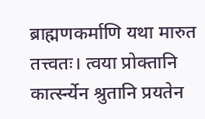ब्राह्मणकर्माणि यथा मारुत तत्त्वतः। त्वया प्रोक्तानि कार्त्स्न्येन श्रुतानि प्रयतेन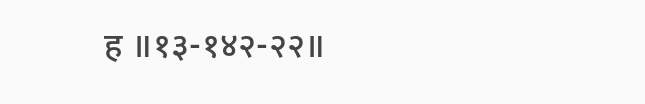ह ॥१३-१४२-२२॥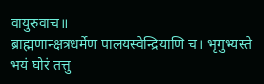वायुरुवाच॥
ब्राह्मणान्क्षत्रधर्मेण पालयस्वेन्द्रियाणि च। भृगुभ्यस्ते भयं घोरं तत्तु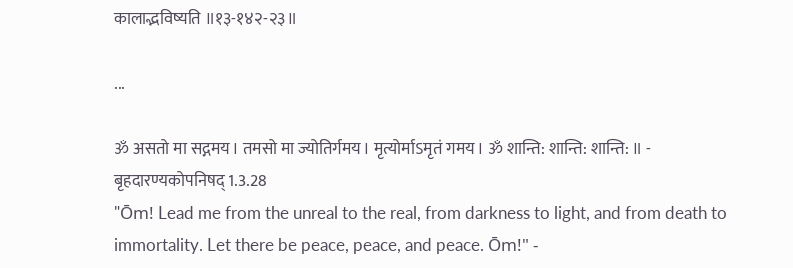कालाद्भविष्यति ॥१३-१४२-२३॥

...

ॐ असतो मा सद्गमय। तमसो मा ज्योतिर्गमय। मृत्योर्माऽमृतं गमय। ॐ शान्ति: शान्ति: शान्ति: ॥ - बृहदारण्यकोपनिषद् 1.3.28
"Ōm! Lead me from the unreal to the real, from darkness to light, and from death to immortality. Let there be peace, peace, and peace. Ōm!" -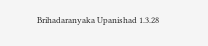Brihadaranyaka Upanishad 1.3.28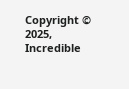Copyright © 2025, Incredible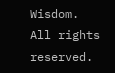Wisdom.
All rights reserved.